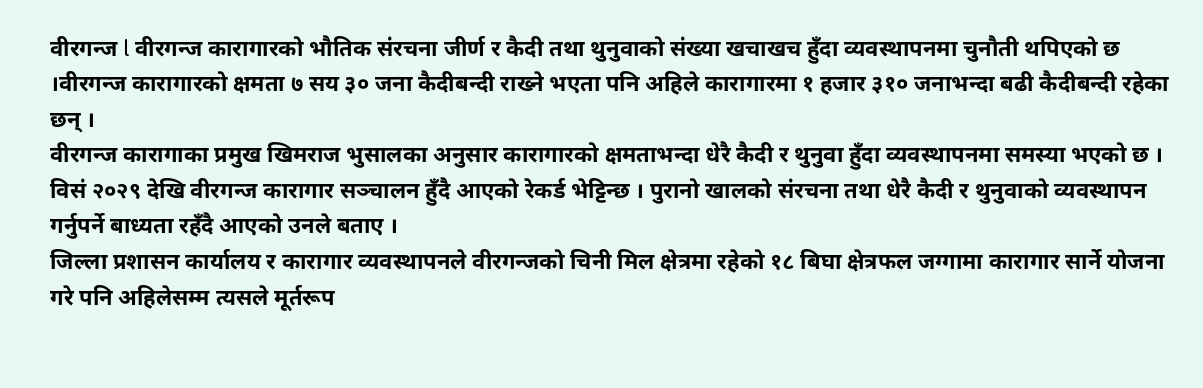वीरगन्ज l वीरगन्ज कारागारको भौतिक संरचना जीर्ण र कैदी तथा थुनुवाको संख्या खचाखच हुँदा व्यवस्थापनमा चुनौती थपिएको छ ।वीरगन्ज कारागारको क्षमता ७ सय ३० जना कैदीबन्दी राख्ने भएता पनि अहिले कारागारमा १ हजार ३१० जनाभन्दा बढी कैदीबन्दी रहेका छन् ।
वीरगन्ज कारागाका प्रमुख खिमराज भुसालका अनुसार कारागारको क्षमताभन्दा धेरै कैदी र थुनुवा हुँदा व्यवस्थापनमा समस्या भएको छ । विसं २०२९ देखि वीरगन्ज कारागार सञ्चालन हुँदै आएको रेकर्ड भेट्टिन्छ । पुरानो खालको संरचना तथा धेरै कैदी र थुनुवाको व्यवस्थापन गर्नुपर्ने बाध्यता रहँदै आएको उनले बताए ।
जिल्ला प्रशासन कार्यालय र कारागार व्यवस्थापनले वीरगन्जको चिनी मिल क्षेत्रमा रहेको १८ बिघा क्षेत्रफल जग्गामा कारागार सार्ने योजना गरे पनि अहिलेसम्म त्यसले मूर्तरूप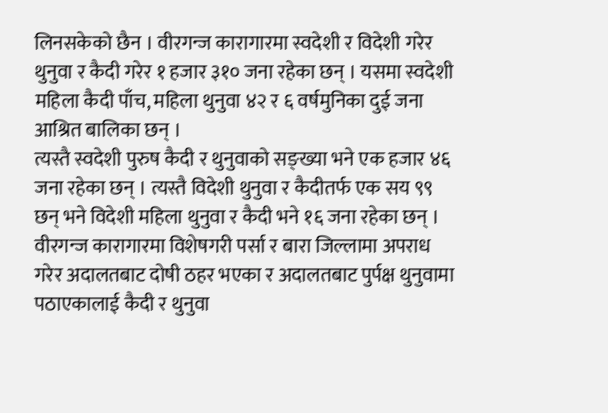लिनसकेको छैन । वीरगन्ज कारागारमा स्वदेशी र विदेशी गरेर थुनुवा र कैदी गरेर १ हजार ३१० जना रहेका छन् । यसमा स्वदेशी महिला कैदी पाँच, महिला थुनुवा ४२ र ६ वर्षमुनिका दुई जना आश्रित बालिका छन् ।
त्यस्तै स्वदेशी पुरुष कैदी र थुनुवाको सङ्ख्या भने एक हजार ४६ जना रहेका छन् । त्यस्तै विदेशी थुनुवा र कैदीतर्फ एक सय ९९ छन् भने विदेशी महिला थुनुवा र कैदी भने १६ जना रहेका छन् ।
वीरगन्ज कारागारमा विशेषगरी पर्सा र बारा जिल्लामा अपराध गरेर अदालतबाट दोषी ठहर भएका र अदालतबाट पुर्पक्ष थुनुवामा पठाएकालाई कैदी र थुनुवा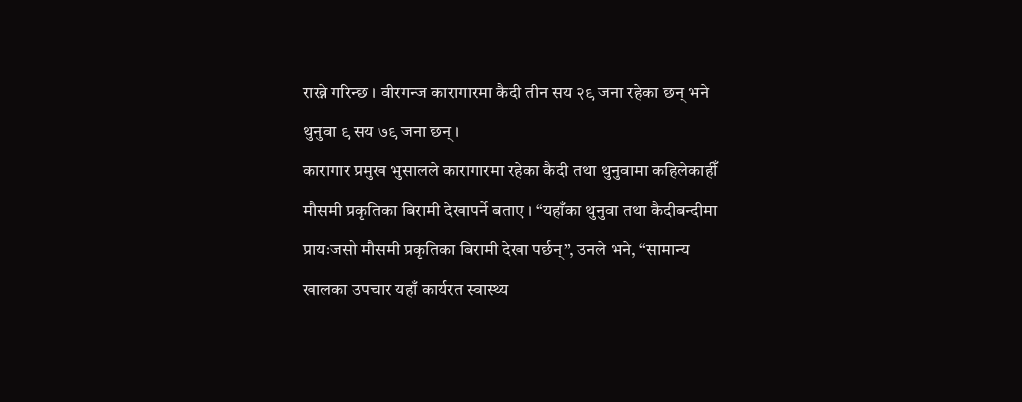राख्ने गरिन्छ । वीरगन्ज कारागारमा कैदी तीन सय २९ जना रहेका छन् भने थुनुवा ९ सय ७९ जना छन् ।
कारागार प्रमुख भुसालले कारागारमा रहेका कैदी तथा थुनुवामा कहिलेकाहीँ मौसमी प्रकृतिका बिरामी देखापर्ने बताए । “यहाँका थुनुवा तथा कैदीबन्दीमा प्रायःजसो मौसमी प्रकृतिका बिरामी देखा पर्छन्”, उनले भने, “सामान्य खालका उपचार यहाँ कार्यरत स्वास्थ्य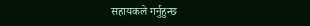सहायकले गर्नुहुन्छ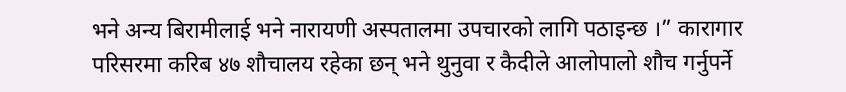भने अन्य बिरामीलाई भने नारायणी अस्पतालमा उपचारको लागि पठाइन्छ ।” कारागार परिसरमा करिब ४७ शौचालय रहेका छन् भने थुनुवा र कैदीले आलोपालो शौच गर्नुपर्ने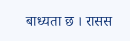बाध्यता छ । रासस